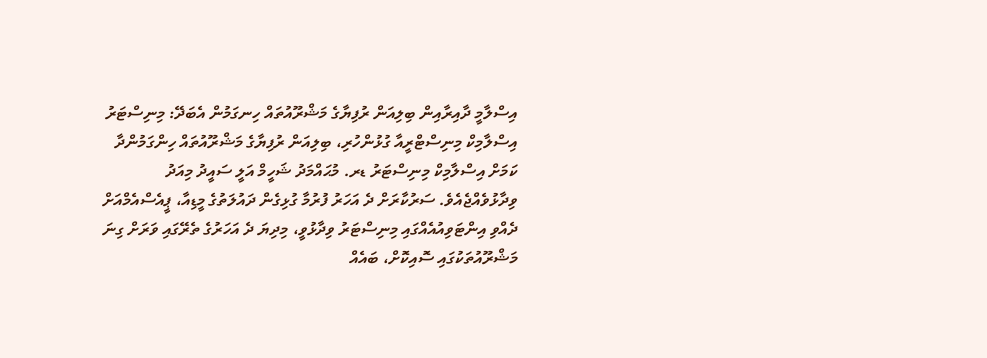އިސްލާމީ ދާއިރާއިން ބިލިއަން ރުފިޔާގެ މަޝްރޫއުތައް ހިނގަމުން އެބަދޭ: މިނިސްޓަރު
އިސްލާމިކް މިނިސްޓްރީއާ ގުޅުންހުރި، ބިލިއަން ރުފިޔާގެ މަޝްރޫއުތައް ހިންގަމުންދާ ކަމަށް އިސްލާމިކް މިނިސްޓަރު ޑރ. މުޙައްމަދު ޝަހީމް އަލީ ސައީދު މިއަދު ވިދާޅުވެއްޖެއެވެ. ސަރުކާރަށް ދެ އަހަރު ފުރުމާ ގުޅިގެން ދައުލަތުގެ މީޑިއާ، ޕީއެސްއެމްއަށް ދެއްވި އިންޓަވިއުއެއްގައި މިނިސްޓަރު ވިދާޅުވީ، މިދިޔަ ދެ އަހަރުގެ ތެރޭގައި ވަރަށް ގިނަ މަޝްރޫއުތަކުގައި ސޮއިކޮށް، ބައެއް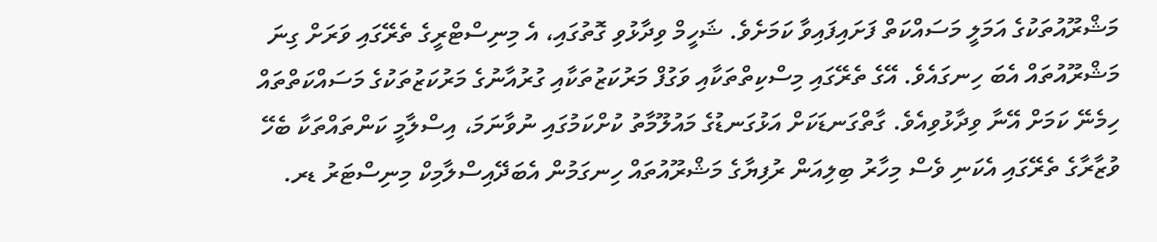މަޝްރޫއުތަކުގެ އަމަލީ މަސައްކަތް ފަށައިފައިވާ ކަމަށެވެ. ޝަހީމް ވިދާޅުވި ގޮތުގައި، އެ މިނިސްޓްރީގެ ތެރޭގައި ވަރަށް ގިނަ މަޝްރޫއުތައް އެބަ ހިނގައެވެ. އޭގެ ތެރޭގައި މިސްކިތްތަކާއި ވަގުފް މަރުކަޒުތަކާއި ގުރުއާނުގެ މަރުކަޒުތަކުގެ މަސައްކަތްތައް ހިމެނޭ ކަމަށް އޭނާ ވިދާޅުވިއެވެ. ގާތްގަނޑަކަށް އަޅުގަނޑުގެ މައުލޫމާތު ކުށްކަމުގައި ނުވާނަމަ، އިސްލާމީ ކަންތައްތަކާ ބެހޭ ވުޒާރާގެ ތެރޭގައި އެކަނި ވެސް މިހާރު ބިލިއަން ރުފިޔާގެ މަޝްރޫއުތައް ހިނގަމުން އެބަދޭއިސްލާމިކް މިނިސްޓަރު ޑރ.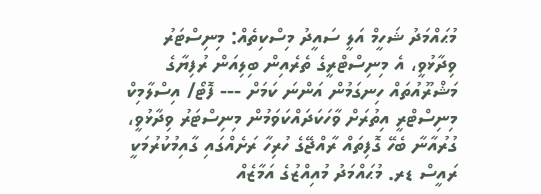މުޙައްމަދު ޝަހީމް އަލީ ސައީދު މިސްކިތެއް: މިނިސްޓަރު ވިދާޅުވީ، އެ މިނިސްޓްރީގެ ތެރެއިން ބިލިއަން ރުފިޔާގެ މަޝްރޫއުތައް ހިނގަމުން އަންނަ ކަމަށް --- ފޮޓޯ/ އިސްލާމިކް މިނިސްޓްރީ އިތުރަށް ވާހަކަދައްކަވަމުން މިނިސްޓަރު ވިދާޅުވީ، ގުރުއާނާ ބެހޭ ގޮފިތައް ރާއްޖޭގެ ހުރިހާ ރަށެއްގައި ގާއިމުކުރުމަކީ ރައީސް ޑރ. މުޙައްމަދު މުއިއްޒުގެ އަމާޒެއް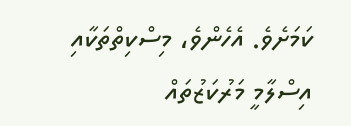ކަމަށެވެ. އެހެންވެ، މިސްކިތްތަކާއި އިސްލާމީ މަރުކަޒުތައް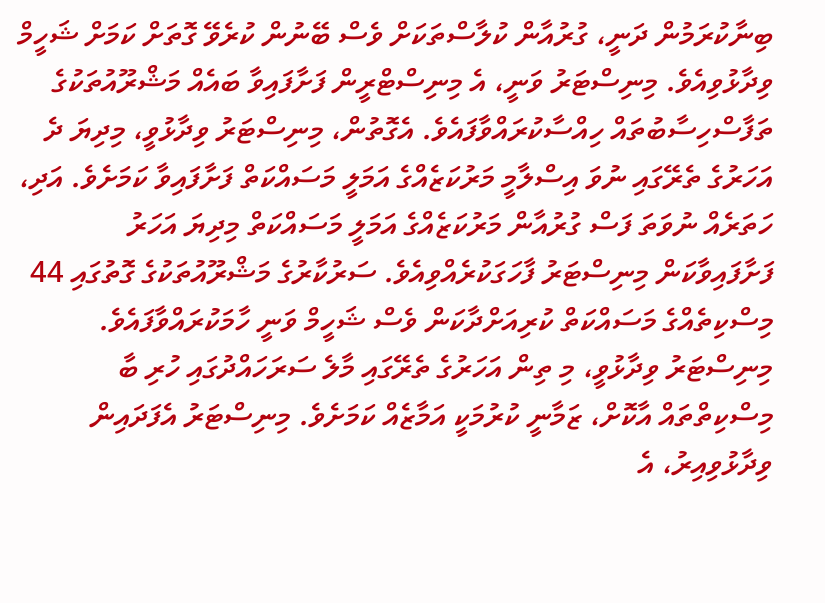ބިނާކުރަމުން ދަނީ، ގުރުއާން ކުލާސްތަކަށް ވެސް ބޭނުން ކުރެވޭ ގޮތަށް ކަމަށް ޝަހީމް ވިދާޅުވިއެވެ. މިނިސްޓަރު ވަނީ، އެ މިނިސްޓްރީން ފަށާފައިވާ ބައެއް މަޝްރޫއުތަކުގެ ތަފާސްހިސާބުތައް ހިއްސާކުރައްވާފައެވެ. އެގޮތުން، މިނިސްޓަރު ވިދާޅުވީ، މިދިޔަ ދެ އަހަރުގެ ތެރޭގައި ނުވަ އިސްލާމީ މަރުކަޒެއްގެ އަމަލީ މަސައްކަތް ފަށާފައިވާ ކަމަށެވެ. އަދި، ހަތަރެއް ނުވަތަ ފަސް ގުރުއާން މަރުކަޒެއްގެ އަމަލީ މަސައްކަތް މިދިޔަ އަހަރު ފަށާފައިވާކަން މިނިސްޓަރު ފާހަގަކުރެއްވިއެވެ. ސަރުކާރުގެ މަޝްރޫއުތަކުގެ ގޮތުގައި 44 މިސްކިތެއްގެ މަސައްކަތް ކުރިއަށްދާކަން ވެސް ޝަހީމް ވަނީ ހާމަކުރައްވާފައެވެ. މިނިސްޓަރު ވިދާޅުވީ، މި ތިން އަހަރުގެ ތެރޭގައި މާލެ ސަރަހައްދުގައި ހުރި ބާ މިސްކިތްތައް އާކޮށް، ޒަމާނީ ކުރުމަކީ އަމާޒެއް ކަމަށެވެ. މިނިސްޓަރު އެފަދައިން ވިދާޅުވިއިރު، އެ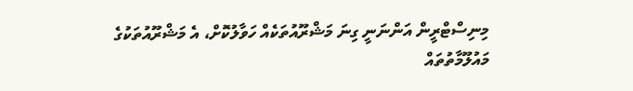މިނިސްޓްރީން އަންނަނީ ގިނަ މަޝްރޫއުތަކެއް ހަވާލުކޮށް، އެ މަޝްރޫއުތަކުގެ މައުލޫމާތުތައް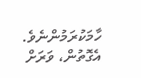ހާމަކުރަމުންނެވެ. އެގޮތުން، ވަރަށް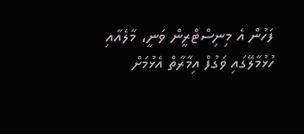ފަހުން އެ މިނިސްޓްރީން ވަނީ، މާލެއާއި ހުޅުމާލޭގައި ވަގުފް އިމާރާތް އެޅުމަށް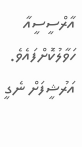އާރްސީސީއާ ހަވާލުކޮށްފައެވެ.
އަރުޝީފަށް ނެގީ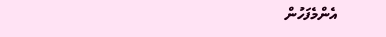އެންމެފަހުން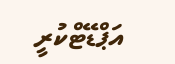އަޕްޑޭޓްކުރީ